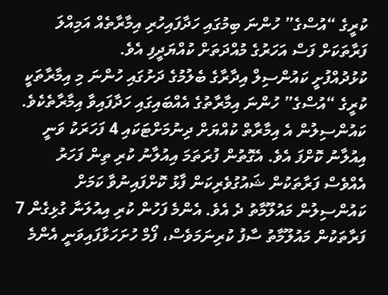ކުރީގެ “އުސްގެ” ހުންނަ ބިމުގައި ހަދާފައިހުރި އިމާރާތެއް އަމިއްލަ ފަރާތަކަށް ފަސް އަހަރުގެ މުއްދަތަށް ކުއްޔަދީފި އެވެ.
ކުޅުދުއްފުށީ ކައުންސިލް އިދާރާގެ ބެލުމުގެ ދަށުގައި ހުންނަ މި އިމާރާތަކީ ކުރީގެ “އުސްގެ” ހުންނަ އިމާރާތުގެ އެއްބައިގައި ހަދާފައިވާ އިމާރާތެކެވެ.
ކައުންސިލުން އެ އިމާރާތް ކުއްޔަށް ދިނުމަށްޓަކައި 4 ފަހަރަކު ވަނީ އިއުލާނު ކޮށްފަ އެވެ. އެގޮތުން ފުރަތަމަ އިއުލާނު ކުރި ތިން ފަހަރު އެއްވެސް ފަރާތަކުން ޝައުގުވެރިކަން ފާޅު ކޮށްފައިނުވާ ކަމަށް ކައުންސިލުން މައުލޫމާތު ދެ އެވެ. އެންމެ ފަހުން ކުރި އިއުލަނާ ގުޅިގެން 7 ފަރާތަކުން މައުލޫމާތު ސާފު ކުރިނަމަވެސް، ފޯމް ހުށަހަޅާފައިވަނީ އެންމެ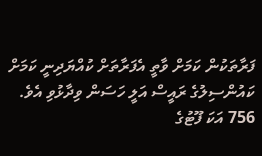ފަރާތަކުން ކަމަށް ވާތީ އެފަރާތަށް ކުއްޔަދިނީ ކަމަށް ކައުންސިލުގެ ރައީސް އަލީ ހަސަން ވިދާޅުވި އެވެ.
756 އަކަ ފޫޓުގެ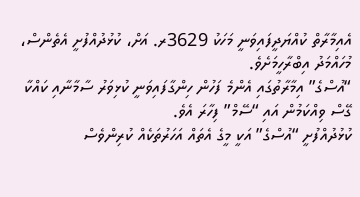އެއިމާރާތް ކުއްޔަދީފައިވަނީ މަހަކު 3629ރ. އަށް، ކުޅުދުއްފުށީ އެތެންސް، މުހައްމަދު އިބްރާހީމަށެވެ.
“އުސްގެ” އިމާރާތުގައި އެންމެ ފަހުން ހިންގާފައިވަނީ ކުޅިވަރު ސާމާނާއި ކައްކާ ގޭސް ވިއްކަމުން އައި “ސޭމް” ފިހާރަ އެވެ.
ކުޅުދުއްފުށީ “އުސްގެ” އަކީ މީގެ އެތައް އަހަރުތަކެއް ކުރިންވެސް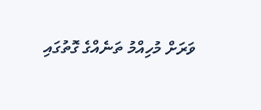ވަރަށް މުހިއްމު ތަނެއްގެ ގޮތުގައި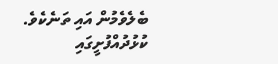ބެލެވެމުން އައި ތަނެކެވެ. ކުޅުދުއްފުށީގައި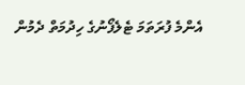އެންމެ ފުރަތަމަ ޓެލެފޯނުގެ ހިދުމަތް ދެމުން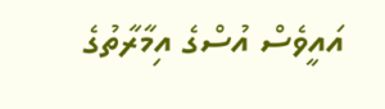އައީވެސް އުސްގެ އިމާރާތުގެ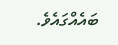ބައެއްގައެވެ.